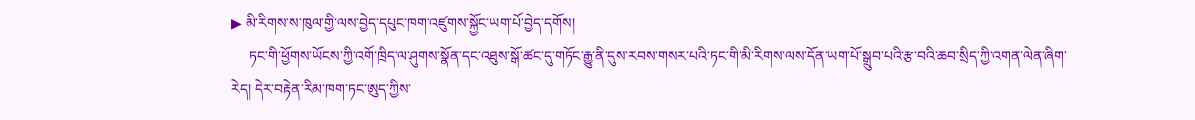▶ མི་རིགས་ས་ཁུལ་གྱི་ལས་བྱེད་དཔུང་ཁག་འཛུགས་སྐྱོང་ཡག་པོ་བྱེད་དགོས།
     ཏང་གི་ཕྱོགས་ཡོངས་ཀྱི་འགོ་ཁྲིད་ལ་ཤུགས་སྣོན་དང་འཐུས་སྒོ་ཚང་དུ་གཏོང་རྒྱུ་ནི་དུས་རབས་གསར་པའི་ཏང་གི་མི་རིགས་ལས་དོན་ཡག་པོ་སྒྲུབ་པའི་རྩ་བའི་ཆབ་སྲིད་ཀྱི་འགན་ལེན་ཞིག་རེད། དེར་བརྟེན་རིམ་ཁག་ཏང་ཨུད་ཀྱིས་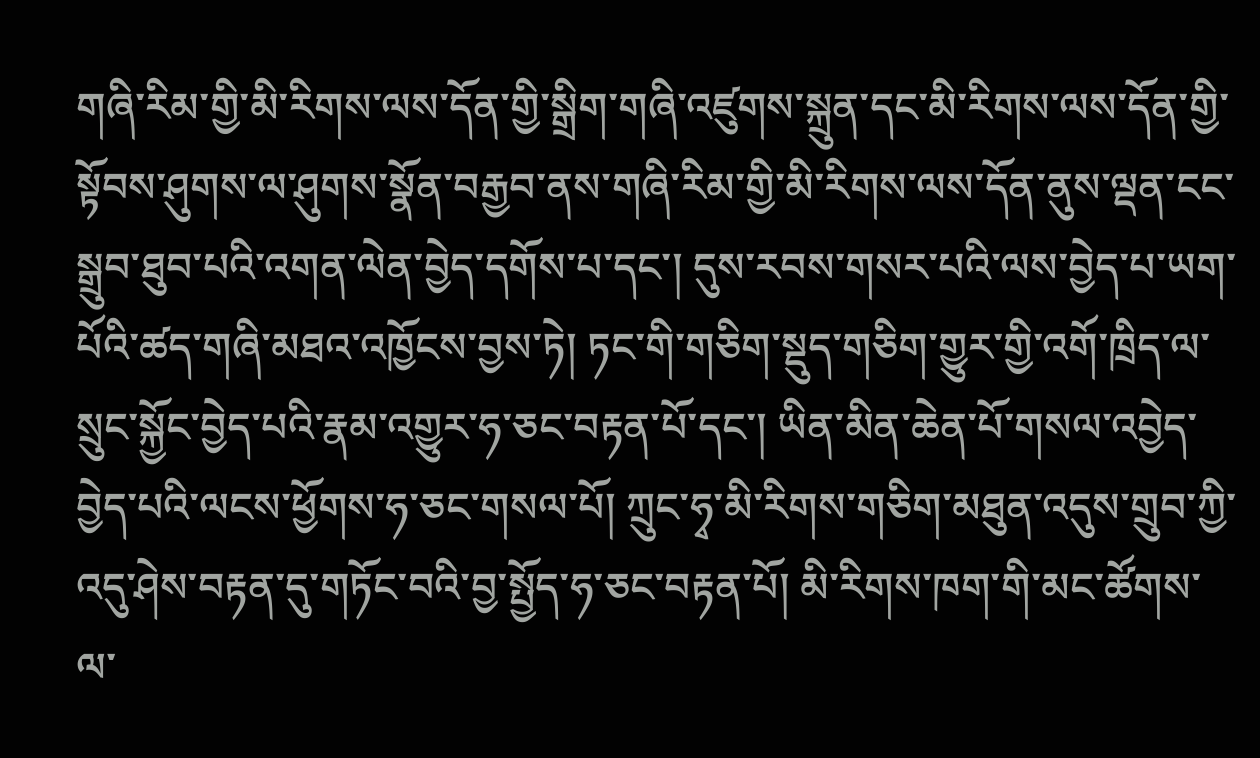གཞི་རིམ་གྱི་མི་རིགས་ལས་དོན་གྱི་སྒྲིག་གཞི་འཛུགས་སྐྲུན་དང་མི་རིགས་ལས་དོན་གྱི་སྟོབས་ཤུགས་ལ་ཤུགས་སྣོན་བརྒྱབ་ནས་གཞི་རིམ་གྱི་མི་རིགས་ལས་དོན་ནུས་ལྡན་ངང་སྒྲུབ་ཐུབ་པའི་འགན་ལེན་བྱེད་དགོས་པ་དང་། དུས་རབས་གསར་པའི་ལས་བྱེད་པ་ཡག་པོའི་ཚད་གཞི་མཐའ་འཁྱོངས་བྱས་ཏེ། ཏང་གི་གཅིག་སྡུད་གཅིག་གྱུར་གྱི་འགོ་ཁྲིད་ལ་སྲུང་སྐྱོང་བྱེད་པའི་རྣམ་འགྱུར་ཧ་ཅང་བརྟན་པོ་དང་། ཡིན་མིན་ཆེན་པོ་གསལ་འབྱེད་བྱེད་པའི་ལངས་ཕྱོགས་ཧ་ཅང་གསལ་པོ། ཀྲུང་ཧྭ་མི་རིགས་གཅིག་མཐུན་འདུས་གྲུབ་ཀྱི་འདུ་ཤེས་བརྟན་དུ་གཏོང་བའི་བྱ་སྤྱོད་ཧ་ཅང་བརྟན་པོ། མི་རིགས་ཁག་གི་མང་ཚོགས་ལ་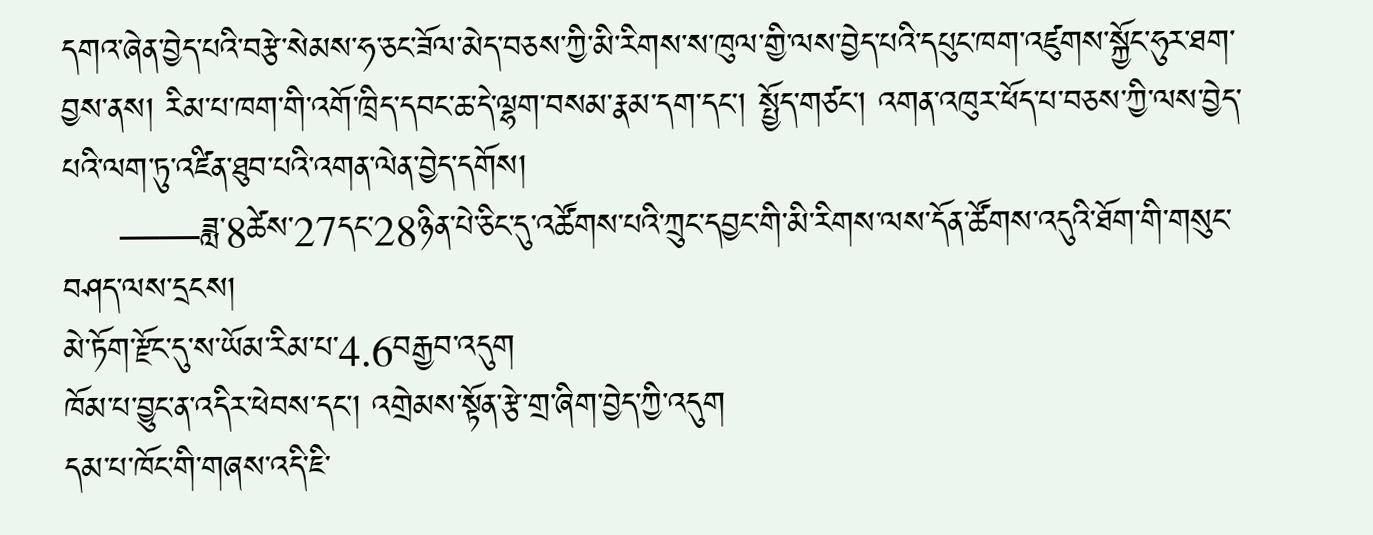དགའ་ཞེན་བྱེད་པའི་བརྩེ་སེམས་ཧ་ཅང་ཟོལ་མེད་བཅས་ཀྱི་མི་རིགས་ས་ཁུལ་གྱི་ལས་བྱེད་པའི་དཔུང་ཁག་འཛུགས་སྐྱོང་ཧུར་ཐག་བྱས་ནས། རིམ་པ་ཁག་གི་འགོ་ཁྲིད་དབང་ཆ་དེ་ལྷག་བསམ་རྣམ་དག་དང་། སྤྱོད་གཙང་། འགན་འཁུར་ཕོད་པ་བཅས་ཀྱི་ལས་བྱེད་པའི་ལག་ཏུ་འཛིན་ཐུབ་པའི་འགན་ལེན་བྱེད་དགོས།
     ——ཟླ་8ཚེས་27དང་28ཉིན་པེ་ཅིང་དུ་འཚོགས་པའི་ཀྲུང་དབྱང་གི་མི་རིགས་ལས་དོན་ཚོགས་འདུའི་ཐོག་གི་གསུང་བཤད་ལས་དྲངས།
མེ་ཏོག་རྫོང་དུ་ས་ཡོམ་རིམ་པ་4.6བརྒྱབ་འདུག
ཁོམ་པ་བྱུང་ན་འདིར་ཕེབས་དང་། འགྲེམས་སྟོན་རྩེ་གྲ་ཞིག་བྱེད་ཀྱི་འདུག
དམ་པ་ཁོང་གི་གཞས་འདི་ཇི་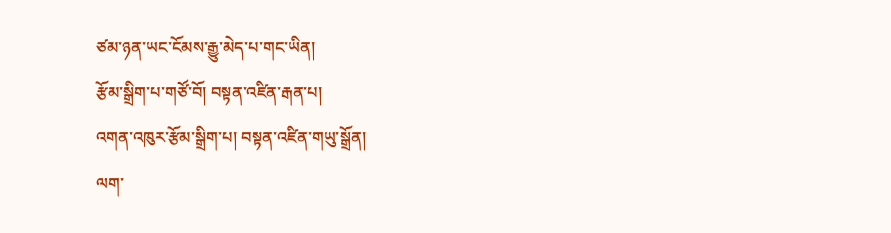ཙམ་ཉན་ཡང་ངོམས་རྒྱུ་མེད་པ་གང་ཡིན།
རྩོམ་སྒྲིག་པ་གཙོ་བོ། བསྟན་འཛིན་རྒན་པ།
འགན་འཁུར་རྩོམ་སྒྲིག་པ། བསྟན་འཛིན་གཡུ་སྒྲོན།
ལག་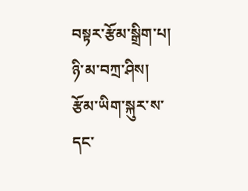བསྟར་རྩོམ་སྒྲིག་པ། ཉི་མ་བཀྲ་ཤིས།
རྩོམ་ཡིག་སྐུར་ས་དང་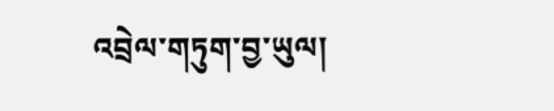འབྲེལ་གཏུག་བྱ་ཡུལ།